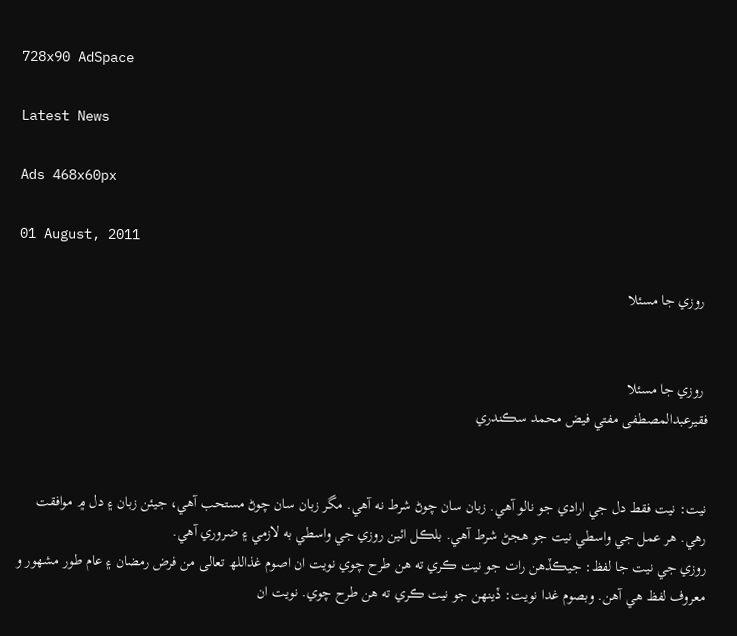728x90 AdSpace

Latest News

Ads 468x60px

01 August, 2011

 روزي جا مسئلا


 روزي جا مسئلا
فقيرعبدالمصطفى مفتي فيض محمد سڪندري


نيت: نيت فقط دل جي ارادي جو نالو آهي. زبان سان چوڻ شرط نه آهي. مگر زبان سان چوڻ مستحب آهي، جيئن زبان ۽ دل ۾ موافقت رهي. هر عمل جي واسطي نيت جو هجڻ شرط آهي. بلڪل ائين روزي جي واسطي به لازمي ۽ ضروري آهي.
روزي جي نيت جا لفظ: جيڪڏهن رات جو نيت ڪري ته هن طرح چوي نويت ان اصوم غذاللھ تعالی من فرض رمضان ۽ عام طور مشهور و معروف لفظ هي آهن. وبصوم غدا نويت: ڏينهن جو نيت ڪري ته هن طرح چوي. نويت ان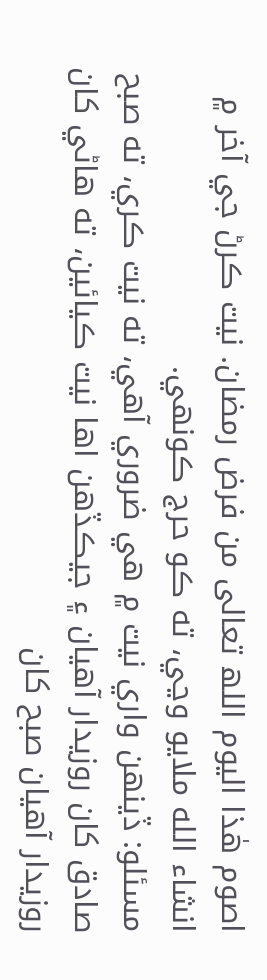اصوم هٰذا اليوم اللھ تعالی من فرض رمضان. نيت ڪرڻ جي آخر ۾ انشاء الله ملايو وڃي، ته ڪو حرج ڪونهي.
مسئلو: ڏينهن واري نيت ۾ هي ضروري آهي، ته نيت ڪري، ته صبح صادق کان روزيدار آهيان ۽ جيڪڏهن اها نيت ڪيائين، ته هاڻي کان روزيدار آهيان صبح کان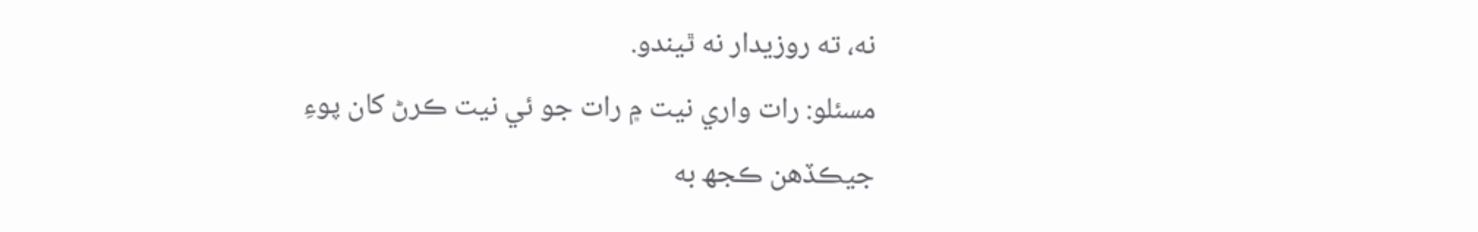نه، ته روزيدار نه ٿيندو.
مسئلو: رات واري نيت ۾ رات جو ئي نيت ڪرڻ کان پوءِ جيڪڏهن ڪجھ به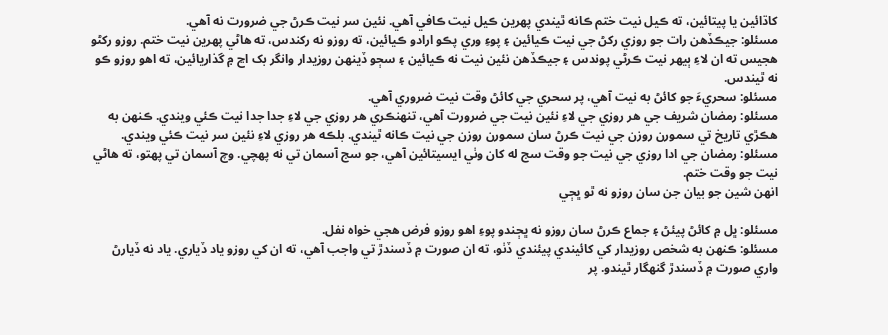کاڌائين يا پيتائين، ته ڪيل نيت ختم ڪانه ٿيندي پهرين ڪيل نيت ڪافي آهي. نئين سر نيت ڪرڻ جي ضرورت نه آهي.
مسئلو: جيڪڏهن رات جو روزي رکڻ جي نيت ڪيائين ۽ پوءِ وري پڪو ارادو ڪيائين، ته روزو نه رکندس، ته هاڻي پهرين نيت ختم. روزو رکڻو هجيس ته ان لاءِ ٻيهر نيت ڪرڻي پوندس ۽ جيڪڏهن نئين نيت نه ڪيائين ۽ سڄو ڏينهن روزيدار وانگر بک اڃ ۾ گذاريائين، ته اهو روزو ڪو
نه ٿيندس.
مسئلو: سحريءَ جو کائڻ به نيت آهي، پر سحري جي کائڻ وقت نيت ضروري آهي.
مسئلو: رمضان شريف جي هر روزي جي لاءِ نئين نيت جي ضرورت آهي، تنهنڪري هر روزي جي لاءِ جدا جدا نيت ڪئي ويندي. ڪنهن به هڪڙي تاريخ تي سمورن روزن جي نيت ڪرڻ سان سمورن روزن جي نيت ڪانه ٿيندي. بلڪه هر روزي لاءِ نئين سر نيت ڪئي ويندي.
مسئلو: رمضان جي ادا روزي جي نيت جو وقت سج له کان وٺي ايسيتائين آهي، جو سج آسمان تي نه پهچي. وچ آسمان تي پهتو، ته هاڻي نيت جو وقت ختم.
انهن شين جو بيان جن سان روزو نه ٿو ڀڄي

مسئلو: ڀل ۾ کائڻ پيئڻ ۽ جماع ڪرڻ سان روزو نه ڀڄندو پوءِ اهو روزو فرض هجي خواه نفل.
مسئلو: ڪنهن به شخص روزيدار کي کائيندي پيئندي ڏٺو، ته ان صورت ۾ ڏسندڙ تي واجب آهي، ته ان کي روزو ياد ڏياري. ياد نه ڏيارڻ واري صورت ۾ ڏسندڙ گنهگار ٿيندو. پر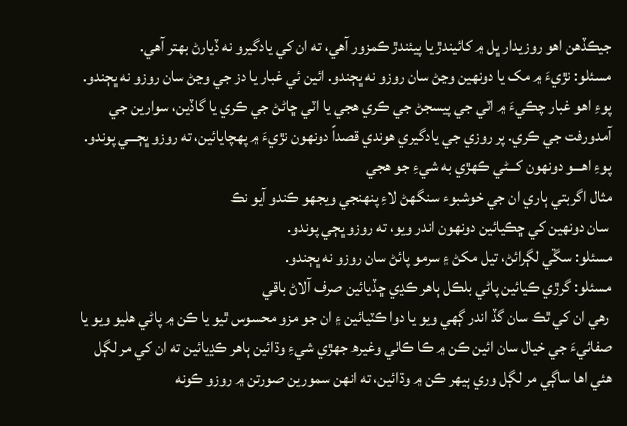جيڪڏهن اهو روزيدار ڀل ۾ کائيندڙ يا پيئندڙ ڪمزور آهي، ته ان کي يادگيرو نه ڏيارڻ بهتر آهي.
مسئلو: نڙيءَ ۾ مک يا دونهين وڃڻ سان روزو نه ڀڄندو. ائين ئي غبار يا دز جي وڃڻ سان روزو نه ڀڄندو. پوءِ اهو غبار چڪيءَ ۾ اٽي جي پيسجڻ جي ڪري هجي يا اٽي ڇاڻڻ جي ڪري يا گاڏين، سوارين جي آمدورفت جي ڪري. پر روزي جي يادگيري هوندي قصداً دونهون نڙيءَ ۾ پهچايائين، ته روزو ڀڄـــي پوندو. پوءِ اهـــو دونهون کـــڻي ڪهڙي به شيءِ جو هجي
مثال اگربتي ٻاري ان جي خوشبوء سنگھڻ لاءِ پنهنجي ويجهو ڪندو آيو نڪ
 سان دونهين کي ڇڪيائين دونهون اندر ويو، ته روزو ڀڄي پوندو.
مسئلو: سڱي لڳرائڻ، تيل مکڻ ۽ سرمو پائڻ سان روزو نه ڀڄندو.
مسئلو: گرڙي ڪيائين پاڻي بلڪل ٻاهر ڪڍي ڇڏيائين صرف آلاڻ باقي
 رهي ان کي ٿڪ سان گڏ اندر ڳهي ويو يا دوا ڪٽيائين ۽ ان جو مزو محسوس ٿيو يا ڪن ۾ پاڻي هليو ويو يا صفائيءَ جي خيال سان ائين ڪن ۾ ڪا ڪاٺي وغيرھ جهڙي شيءِ وڌائين ٻاهر ڪڍيائين ته ان کي مر لڳل هئي اها ساڳي مر لڳل وري ٻيهر ڪن ۾ وڌائين، ته انهن سمورين صورتن ۾ روزو ڪونه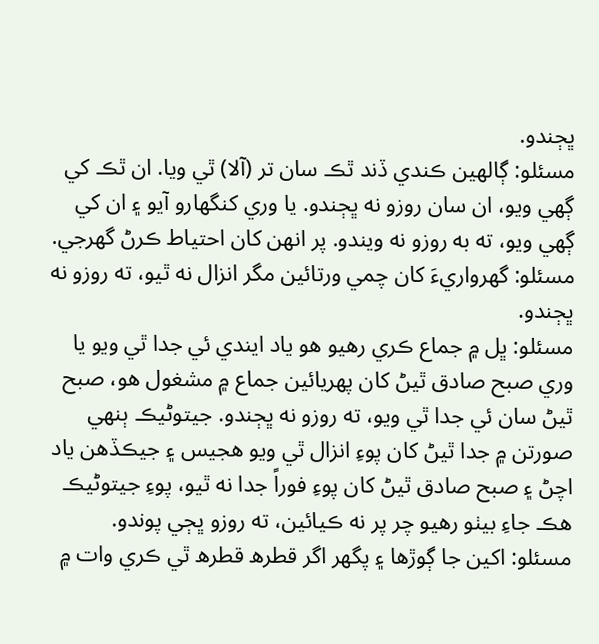ڀڄندو.
مسئلو: ڳالهين ڪندي ڏند ٿڪ سان تر (آلا) ٿي ويا. ان ٿڪ کي ڳهي ويو، ان سان روزو نه ڀڄندو. يا وري کنگھارو آيو ۽ ان کي ڳهي ويو، ته به روزو نه ويندو. پر انهن کان احتياط ڪرڻ گھرجي.
مسئلو: گھرواريءَ کان چمي ورتائين مگر انزال نه ٿيو، ته روزو نه ڀڄندو.
مسئلو: ڀل ۾ جماع ڪري رهيو هو ياد ايندي ئي جدا ٿي ويو يا وري صبح صادق ٿيڻ کان پهريائين جماع ۾ مشغول هو، صبح ٿيڻ سان ئي جدا ٿي ويو، ته روزو نه ڀڄندو. جيتوڻيڪ ٻنهي صورتن ۾ جدا ٿيڻ کان پوءِ انزال ٿي ويو هجيس ۽ جيڪڏهن ياد اچڻ ۽ صبح صادق ٿيڻ کان پوءِ فوراً جدا نه ٿيو، پوءِ جيتوڻيڪ هڪ جاءِ بيٺو رهيو چر پر نه ڪيائين، ته روزو ڀڄي پوندو.
مسئلو: اکين جا ڳوڙها ۽ پگھر اگر قطرھ قطرھ ٿي ڪري وات ۾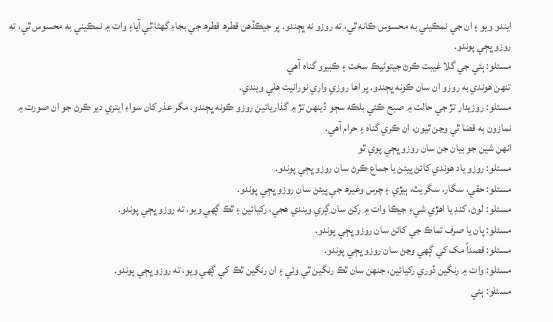ايندو ويو ۽ ان جي نمڪيني به محسوس ڪانه ٿي، ته روزو نه ڀڄندو. پر جيڪڏهن قطرھ قطرھ جي بجاءِ گھڻا ٿي آيا۽ وات ۾ نمڪيني به محسوس ٿي، ته روزو ڀڄي پوندو.
مسئلو: ٻئي جي گلا غيبت ڪرڻ جيتوڻيڪ سخت ۽ ڪبيرو گناه آهي
تنهن هوندي به روزو ان سان ڪونه ڀڄندو. پر اها روزي واري نورانيت هلي ويندي.
مسئلو: روزيدار تڙ جي حالت ۾ صبح ڪئي بلڪه سڄو ڏينهن تڙ ۾ گذاريائين روزو ڪونه ڀڄندو. مگر عذر کان سواءِ ايتري دير ڪرڻ جو ان صورت ۾ نمازون به قضا ٿي وڃن ٿيون، ان ڪري گناه ۽ حرام آهي.
انهن شين جو بيان جن سان روزو ڀڄي پوي ٿو
مسئلو: روزو ياد هوندي کائڻ پيئڻ يا جماع ڪرڻ سان روزو ڀڄي پوندو.
مسئلو: حقي، سگار، سگريٽ، ٻيڙي ۽ چرس وغيرھ جي پيئڻ سان روزو ڀڄي پوندو.
مسئلو: لوڻ، کنڊ يا اهڙي شيءِ جيڪا وات ۾ رکڻ سان ڳري ويندي هجي، رکيائين ۽ ٿڪ ڳهي ويو، ته روزو ڀڄي پوندو.
مسئلو: پان يا صرف تماڪ جي کائڻ سان روزو ڀڄي پوندو.
مسئلو: قصداً مک کي ڳهي وڃڻ سان روزو ڀڄي پوندو.
مسئلو: وات ۾ رنگين ڏوري رکيائين، جنهن سان ٿڪ رنگين ٿي وئي ۽ ان رنگين ٿڪ کي ڳهي ويو، ته روزو ڀڄي پوندو.
مسئلو: ٻئي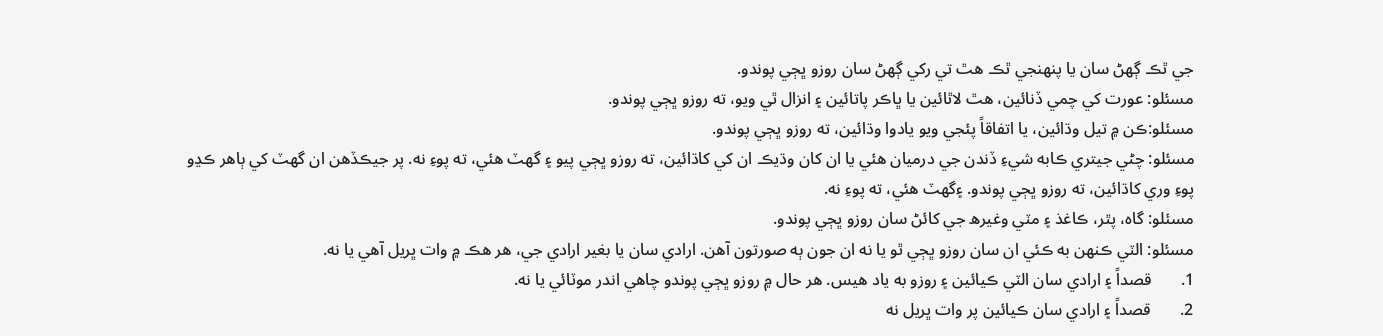جي ٿڪ ڳهڻ سان يا پنهنجي ٿڪ هٿ تي رکي ڳهڻ سان روزو ڀڄي پوندو.
مسئلو: عورت کي چمي ڏنائين، هٿ لاٿائين يا ڀاڪر پاتائين ۽ انزال ٿي ويو، ته روزو ڀڄي پوندو.
مسئلو:ڪن ۾ تيل وڌائين، يا اتفاقاً پئجي ويو يادوا وڌائين، ته روزو ڀڄي پوندو.
مسئلو: چڻي جيتري ڪابه شيءِ ڏندن جي درميان هئي يا ان کان وڌيڪ ان کي کاڌائين، ته روزو ڀڄي پيو ۽ گھٽ هئي، ته پوءِ نه. پر جيڪڏهن ان گھٽ کي ٻاهر ڪڍو پوءِ وري کاڌائين، ته روزو ڀڄي پوندو. ۽گھٽ هئي، ته پوءِ نه.
مسئلو: گاه، پٿر، ڪاغذ ۽ مٽي وغيرھ جي کائڻ سان روزو ڀڄي پوندو.
مسئلو: الٽي ڪنهن به ڪئي ان سان روزو ڀڄي ٿو يا نه ان جون ٻه صورتون آهن. ارادي سان يا بغير ارادي جي، هر هڪ ۾ وات ڀريل آهي يا نه.
1.       قصداً ۽ ارادي سان الٽي ڪيائين ۽ روزو به ياد هيس. هر حال ۾ روزو ڀڄي پوندو چاهي اندر موٽائي يا نه.
2.       قصداً ۽ ارادي سان ڪيائين پر وات ڀريل نه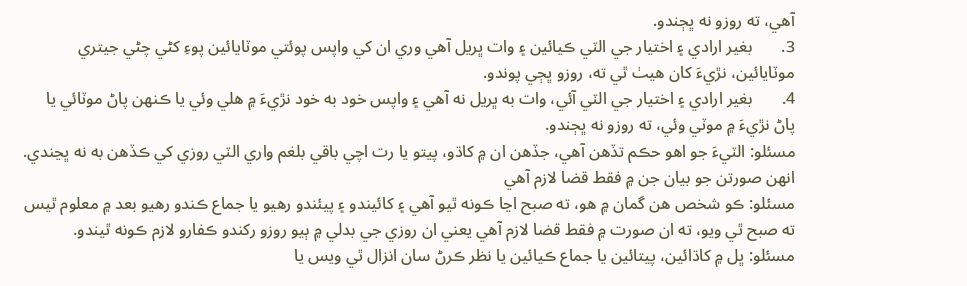آهي، ته روزو نه ڀڄندو.
3.       بغير ارادي ۽ اختيار جي الٽي ڪيائين ۽ وات ڀريل آهي وري ان کي واپس پوئتي موٽايائين پوءِ کڻي چڻي جيتري موٽايائين، نڙيءَ کان هيٺ ٿي ته، روزو ڀڄي پوندو.
4.       بغير ارادي ۽ اختيار جي الٽي آئي، وات به ڀريل نه آهي ۽ واپس خود به خود نڙيءَ ۾ هلي وئي يا ڪنهن پاڻ موٽائي يا پاڻ نڙيءَ ۾ موٽي وئي، ته روزو نه ڀڄندو.
مسئلو: الٽيءَ جو اهو حڪم تڏهن آهي، جڏهن ان ۾ کاڌو، پيتو يا رت اچي باقي بلغم واري الٽي روزي کي ڪڏهن به نه ڀڃندي.
انهن صورتن جو بيان جن ۾ فقط قضا لازم آهي
مسئلو: ڪو شخص هن گمان ۾ هو، ته صبح اڃا ڪونه ٿيو آهي ۽ کائيندو ۽ پيئندو رهيو يا جماع ڪندو رهيو بعد ۾ معلوم ٿيس ته صبح ٿي ويو، ته ان صورت ۾ فقط قضا لازم آهي يعني ان روزي جي بدلي ۾ ٻيو روزو رکندو ڪفارو لازم ڪونه ٿيندو.
مسئلو: ڀل ۾ کاڌائين، پيتائين يا جماع ڪيائين يا نظر ڪرڻ سان انزال ٿي ويس يا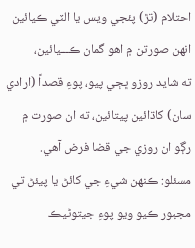احتلام (تڙ) پئجي ويس يا الٽي ڪيائين انهن صورتن ۾ اهو گمان ڪـــيائين،
ته شايد روزو ڀڄي پيو، پوءِ قصداً (ارادي سان) کاڌائين پيتائين، ته ان صورت ۾
رڳو ان روزي جي قضا فرض آهي.
مسئلو: ڪنهن شيءِ جي کائڻ يا پيئڻ تي مجبور ڪيو ويو پوءِ جيتوڻيڪ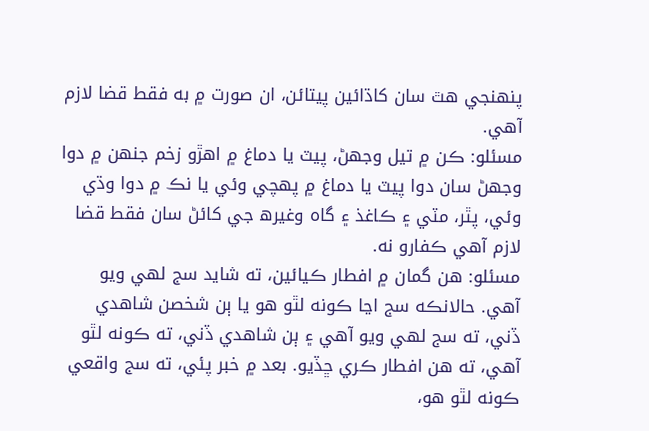پنهنجي هٿ سان کاڌائين پيتائن، ان صورت ۾ به فقط قضا لازم آهي.
مسئلو: ڪن ۾ تيل وجھڻ، پيٽ يا دماغ ۾ اهڙو زخم جنهن ۾ دوا وجھڻ سان دوا پيٽ يا دماغ ۾ پهچي وئي يا نڪ ۾ دوا وڌي وئي، پٿر، مٽي ۽ ڪاغذ ۽ گاه وغيرھ جي کائڻ سان فقط قضا لازم آهي ڪفارو نه.
مسئلو: هن گمان ۾ افطار ڪيائين، ته شايد سج لهي ويو آهي. حالانڪه سج اڃا ڪونه لٿو هو يا ٻن شخصن شاهدي ڏني، ته سج لهي ويو آهي ۽ ٻن شاهدي ڏني، ته ڪونه لٿو آهي، ته هن افطار ڪري ڇڏيو. بعد ۾ خبر پئي، ته سج واقعي ڪونه لٿو هو،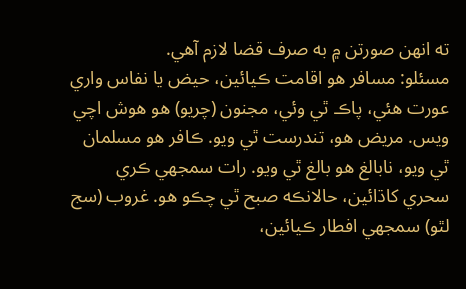ته انهن صورتن ۾ به صرف قضا لازم آهي.
مسئلو: مسافر هو اقامت ڪيائين، حيض يا نفاس واري عورت هئي، پاڪ ٿي وئي، مجنون (چريو) هو هوش اچي ويس. مريض هو، تندرست ٿي ويو. ڪافر هو مسلمان ٿي ويو، نابالغ هو بالغ ٿي ويو. رات سمجھي ڪري سحري کاڌائين، حالانڪه صبح ٿي چڪو هو. غروب (سج لٿو) سمجھي افطار ڪيائين،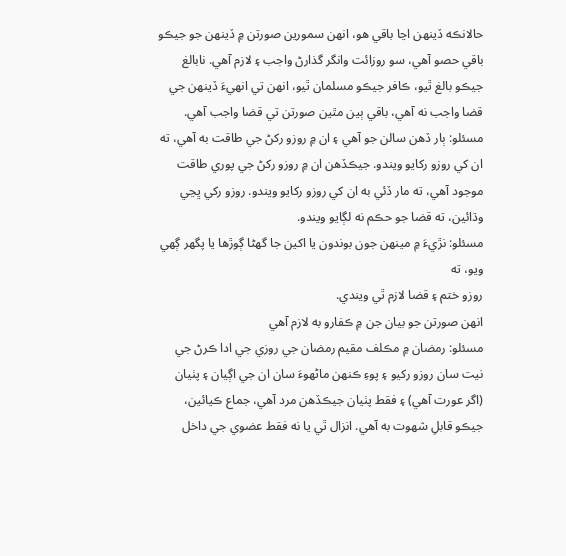حالانڪه ڏينهن اڃا باقي هو، انهن سمورين صورتن ۾ ڏينهن جو جيڪو باقي حصو آهي، سو روزائت وانگر گذارڻ واجب ۽ لازم آهي. نابالغ جيڪو بالغ ٿيو، ڪافر جيڪو مسلمان ٿيو، انهن تي انهيءَ ڏينهن جي قضا واجب نه آهي، باقي ٻين مٿين صورتن تي قضا واجب آهي.
مسئلو: ٻار ڏهن سالن جو آهي ۽ ان ۾ روزو رکڻ جي طاقت به آهي، ته ان کي روزو رکايو ويندو. جيڪڏهن ان ۾ روزو رکڻ جي پوري طاقت موجود آهي، ته مار ڏئي به ان کي روزو رکايو ويندو. روزو رکي ڀڃي وڌائين، ته قضا جو حڪم نه لڳايو ويندو.
مسئلو: نڙيءَ ۾ مينهن جون بوندون يا اکين جا گھڻا ڳوڙها يا پگھر ڳهي ويو، ته
روزو ختم ۽ قضا لازم ٿي ويندي.
انهن صورتن جو بيان جن ۾ ڪفارو به لازم آهي
مسئلو: رمضان ۾ مڪلف مقيم رمضان جي روزي جي ادا ڪرڻ جي نيت سان روزو رکيو ۽ پوءِ ڪنهن ماڻهوءَ سان ان جي اڳيان ۽ پٺيان (اگر عورت آهي) ۽ فقط پٺيان جيڪڏهن مرد آهي، جماع ڪيائين، جيڪو قابلِ شهوت به آهي. انزال ٿي يا نه فقط عضوي جي داخل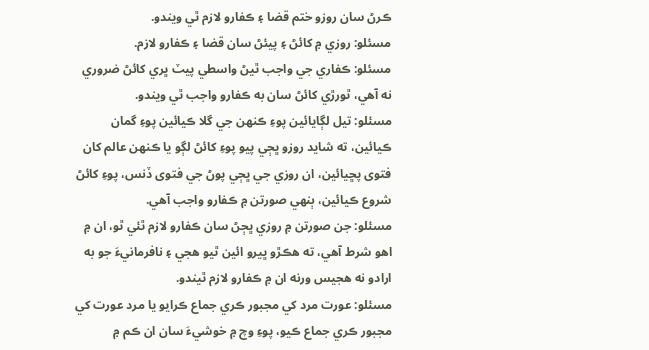ڪرڻ سان روزو ختم قضا ۽ ڪفارو لازم ٿي ويندو.
مسئلو: روزي ۾ کائڻ ۽ پيئڻ سان قضا ۽ ڪفارو لازم.
مسئلو: ڪفاري جي واجب ٿيڻ واسطي پيٽ ڀري کائڻ ضروري نه آهي، ٿورڙي کائڻ سان به ڪفارو واجب ٿي ويندو.
مسئلو: تيل لڳايائين پوءِ ڪنهن جي گلا ڪيائين پوءِ گمان ڪيائين، ته شايد روزو ڀڄي پيو پوءِ کائڻ لڳو يا ڪنهن عالم کان فتوى پڇيائين، ان روزي جي ڀڄي پوڻ جي فتوى ڏنس، پوءِ کائڻ شروع ڪيائين، ٻنهي صورتن ۾ ڪفارو واجب آهي.
مسئلو: جن صورتن ۾ روزي ڀڄڻ سان ڪفارو لازم ٿئي ٿو، ان ۾ اهو شرط آهي، ته هڪڙو ڀيرو ائين ٿيو هجي ۽ نافرمانيءَ جو به ارادو نه هجيس ورنه ان ۾ ڪفارو لازم ٿيندو.
مسئلو: عورت مرد کي مجبور ڪري جماع ڪرايو يا مرد عورت کي مجبور ڪري جماع ڪيو، پوءِ وچ ۾ خوشيءَ سان ان ڪم ۾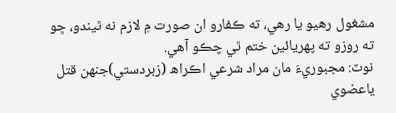مشغول رهيو يا رهي، ته ڪفارو ان صورت ۾ لازم نه ٿيندو، ڇو ته روزو ته پهريائين ختم ٿي چڪو آهي.
نوٽ: مجبوريءَ مان مراد شرعي اڪراھ (زبردستي)جنهن قتل ياعضوي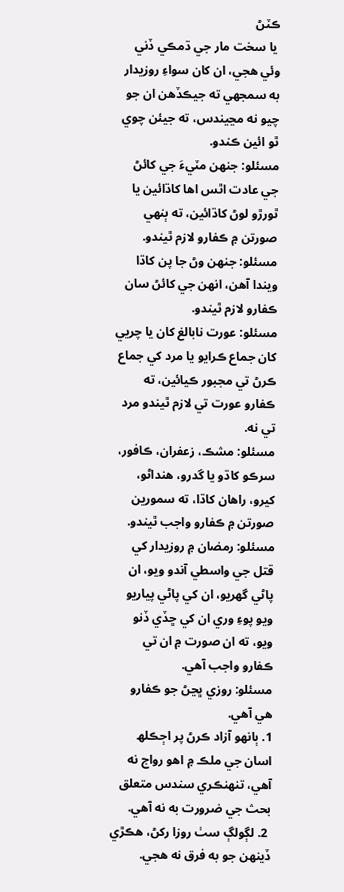ڪٽڻ
 يا سخت مار جي ڌمڪي ڏني وئي هجي، ان کان سواءِ روزيدار به سمجھي ته جيڪڏهن ان جو چيو نه مڃيندس، ته جيئن چوي ٿو ائين ڪندو.
مسئلو: جنهن مٽيءَ جي کائڻ جي عادت اٿس اها کاڌائين يا ٿورڙو لوڻ کاڌائين، ته ٻنهي صورتن ۾ ڪفارو لازم ٿيندو.
مسئلو: جنهن وڻ جا پن کاڌا ويندا آهن، انهن جي کائڻ سان ڪفارو لازم ٿيندو.
مسئلو: عورت نابالغ کان يا چريي کان جماع ڪرايو يا مرد کي جماع ڪرڻ تي مجبور ڪيائين، ته ڪفارو عورت تي لازم ٿيندو مرد تي نه.
مسئلو: مشڪ، زعفران، ڪافور، سرڪو کاڌو يا گدرو، هنداڻو، کيرو، راهان کاڌا، ته سمورين صورتن ۾ ڪفارو واجب ٿيندو.
مسئلو: رمضان ۾ روزيدار کي قتل جي واسطي آندو ويو، ان پاڻي گھريو، ان کي پاڻي پياريو ويو پوءِ وري ان کي ڇڏي ڏنو ويو، ته ان صورت ۾ ان تي ڪفارو واجب آهي.
مسئلو: روزي ڀڃڻ جو ڪفارو هي آهي.
1. ٻانهو آزاد ڪرڻ پر اڄڪلھ اسان جي ملڪ ۾ اهو رواج نه آهي، تنهنڪري سندس متعلق بحث جي ضرورت به نه آهي.
 2. لڳولڳ سٺ روزا رکڻ، هڪڙي ڏينهن جو به فرق نه هجي.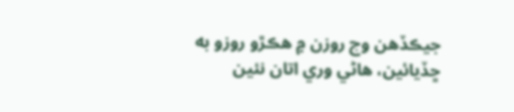جيڪڏهن وچ روزن ۾ هڪڙو روزو به ڇڏيائين، هاڻي وري اتان نئين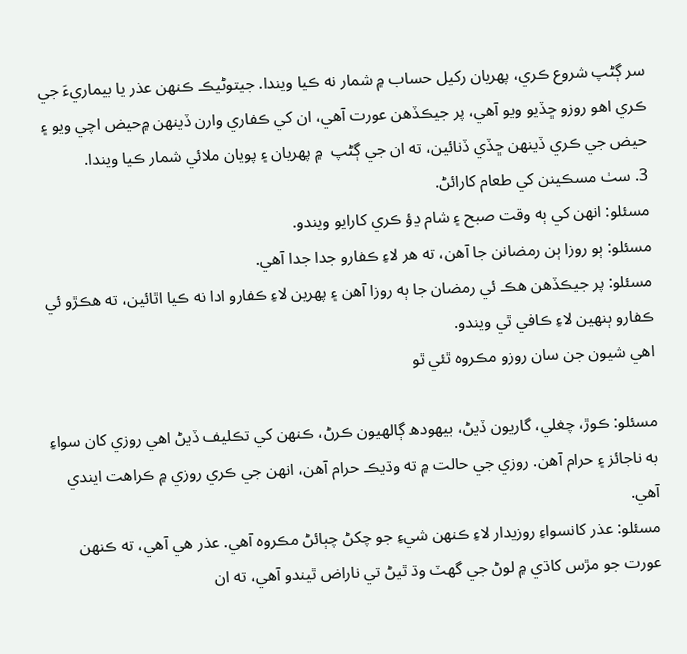سر ڳڻپ شروع ڪري، پهريان رکيل حساب ۾ شمار نه ڪيا ويندا. جيتوڻيڪ ڪنهن عذر يا بيماريءَ جي ڪري اهو روزو ڇڏيو ويو آهي، پر جيڪڏهن عورت آهي، ان کي ڪفاري وارن ڏينهن ۾حيض اچي ويو ۽ حيض جي ڪري ڏينهن ڇڏي ڏنائين، ته ان جي ڳڻپ  ۾ پهريان ۽ پويان ملائي شمار ڪيا ويندا.
3. سٺ مسڪينن کي طعام کارائڻ.
مسئلو: انهن کي ٻه وقت صبح ۽ شام ڍؤ ڪري کارايو ويندو.
مسئلو: ٻو روزا ٻن رمضانن جا آهن، ته هر لاءِ ڪفارو جدا جدا آهي.
مسئلو: پر جيڪڏهن هڪ ئي رمضان جا ٻه روزا آهن ۽ پهرين لاءِ ڪفارو ادا نه ڪيا اٿائين، ته هڪڙو ئي ڪفارو ٻنهين لاءِ ڪافي ٿي ويندو.
اهي شيون جن سان روزو مڪروه ٿئي ٿو

مسئلو: ڪوڙ، چغلي، گاريون ڏيڻ، بيهودھ ڳالهيون ڪرڻ، ڪنهن کي تڪليف ڏيڻ اهي روزي کان سواءِ به ناجائز ۽ حرام آهن. روزي جي حالت ۾ ته وڌيڪ حرام آهن، انهن جي ڪري روزي ۾ ڪراهت ايندي آهي.
مسئلو: عذر کانسواءِ روزيدار لاءِ ڪنهن شيءِ جو چکڻ چٻائڻ مڪروه آهي. عذر هي آهي، ته ڪنهن عورت جو مڙس کاڌي ۾ لوڻ جي گھٽ وڌ ٿيڻ تي ناراض ٿيندو آهي، ته ان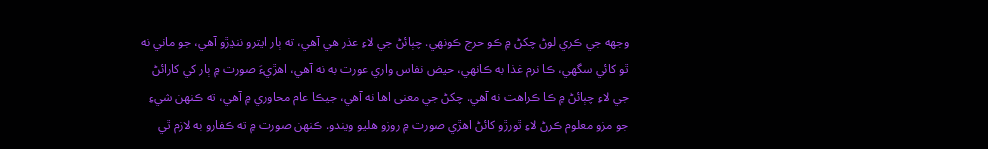وجهه جي ڪري لوڻ چکڻ ۾ ڪو حرج ڪونهي. چٻائڻ جي لاءِ عذر هي آهي، ته ٻار ايترو ننڍڙو آهي، جو ماني نه ٿو کائي سگهي، ڪا نرم غذا به ڪانهي، حيض نفاس واري عورت به نه آهي، اهڙيءَ صورت ۾ ٻار کي کارائڻ جي لاءِ چٻائڻ ۾ ڪا ڪراهت نه آهي. چکڻ جي معنى اها نه آهي، جيڪا عام محاوري ۾ آهي، ته ڪنهن شيءِ جو مزو معلوم ڪرڻ لاءِ ٿورڙو کائڻ اهڙي صورت ۾ روزو هليو ويندو. ڪنهن صورت ۾ ته ڪفارو به لازم ٿي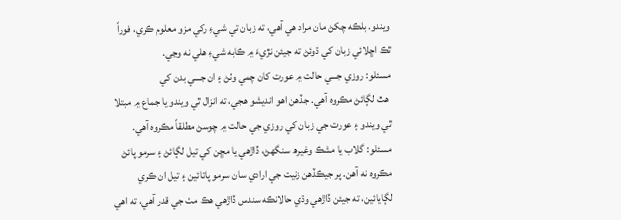ويندو. بلڪه چکڻ مان مراد هي آهي، ته زبان تي شيءِ رکي مزو معلوم ڪري، فوراً ٿڪ اڇلائي زبان کي ڌوئڻ ته جيئن نڙيءَ ۾ ڪابه شيءِ هلي نه وڃي.
مسئلو: روزي جـــي حالت ۾ عورت کان چمي وٺڻ ۽ ان جـــي بدن کي
 هٿ لڳائڻ مڪروه آهي. جڏهن اهو انديشو هجي، ته انزال ٿي ويندو يا جماع ۾ مبتلا ٿي ويندو ۽ عورت جي زبان کي روزي جي حالت ۾ چوسڻ مطلقاً مڪروه آهي.
مسئلو: گلاب يا مشڪ وغيرھ سنگھڻ، ڏاڙهي يا مڇن کي تيل لڳائڻ ۽ سرمو پائڻ مڪروه نه آهن. پر جيڪڏهن زنيت جي ارادي سان سرمو پاتائين ۽ تيل ان ڪري لڳايائين، ته جيئن ڏاڙهي وڌي حالانڪه سندس ڏاڙهي هڪ مٺ جي قدر آهي، ته اهي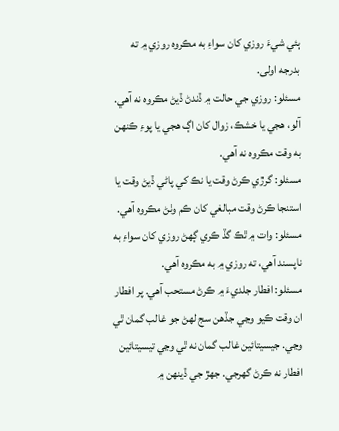ٻئي شيءَ روزي کان سواءِ به مڪروه روزي ۾ ته بدرجه اولى.
مسئلو: روزي جي حالت ۾ ڏندڻ ڏيڻ مڪروه نه آهي. آلو، هجي يا خشڪ، زوال کان اڳ هجي يا پوءِ ڪنهن به وقت مڪروه نه آهي.
مسئلو: گرڙي ڪرڻ وقت يا نڪ کي پاڻي ڏيڻ وقت يا استنجا ڪرڻ وقت مبالغي کان ڪم وٺڻ مڪروه آهي.
مسئلو: وات ۾ ٿڪ گڏ ڪري ڳهڻ روزي کان سواءِ به ناپسند آهي، ته روزي ۾ به مڪروه آهي.
مسئلو: افطار جلديءَ ۾ ڪرڻ مستحب آهي. پر افطار ان وقت ڪيو وڃي جڏهن سج لهڻ جو غالب گمان ٿي وڃي. جيسيتائين غالب گمان نه ٿي وڃي تيسيتائين افطار نه ڪرڻ گھرجي. جھڙ جي ڏينهن ۾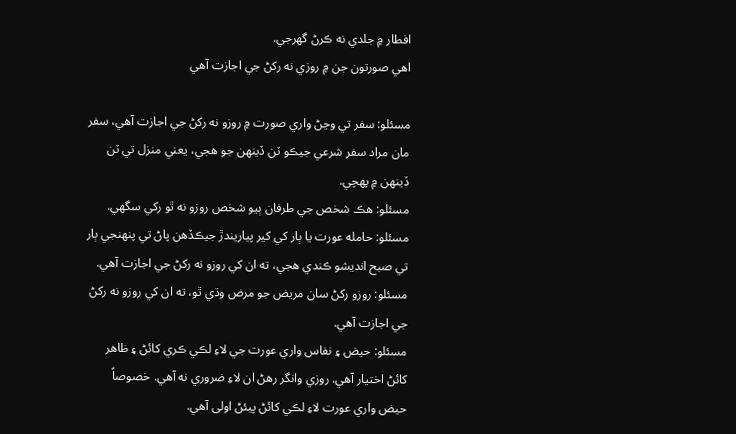افطار ۾ جلدي نه ڪرڻ گھرجي.
اهي صورتون جن ۾ روزي نه رکڻ جي اجازت آهي

مسئلو: سفر تي وڃڻ واري صورت ۾ روزو نه رکڻ جي اجازت آهي، سفر مان مراد سفر شرعي جيڪو ٽن ڏينهن جو هجي، يعني منزل تي ٽن ڏينهن ۾ پهچي.
مسئلو: هڪ شخص جي طرفان ٻيو شخص روزو نه ٿو رکي سگهي.
مسئلو: حامله عورت يا ٻار کي کير پياريندڙ جيڪڏهن پاڻ تي پنهنجي ٻار تي صبح انديشو ڪندي هجي، ته ان کي روزو نه رکڻ جي اجازت آهي.
مسئلو: روزو رکڻ سان مريض جو مرض وڌي ٿو، ته ان کي روزو نه رکڻ جي اجازت آهي.
مسئلو: حيض ۽ نفاس واري عورت جي لاءِ لڪي ڪري کائڻ ۽ ظاهر کائڻ اختيار آهي. روزي وانگر رهڻ ان لاءِ ضروري نه آهي. خصوصاً حيض واري عورت لاءِ لڪي کائڻ پيئڻ اولى آهي.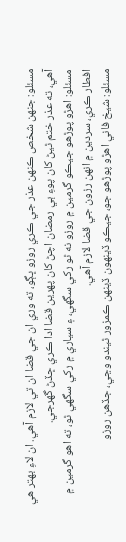مسئلو: جنهن شخص ڪنهن عذر جي ڪري روزو ڀڳو، ته وري ان جي قضا ان تي لازم آهي. ان لاءِ بهتر هي آهي، ته عذر ختم ٿيڻ کان پوءِ ٻي رمضان اچڻ کان پهرين قضا ادا ڪري ڇڏڻ گھرجي.
مسئلو: اهڙو پوڙهو جيڪو گرمين ۾ روزو نه ٿو رکي سگھي، ۽ سياري ۾ رکي سگهي ٿو، ته اهو گرمين ۾ افطار ڪري، سردين ۾ انهن رزون جي قضا لازم آهي.
مسئلو: شيخ فاني اهڙو پوڙهو جو، جيڪو ڏينهون ڏينهن ڪمزور ٿيندو وڃي، جڏهن روزو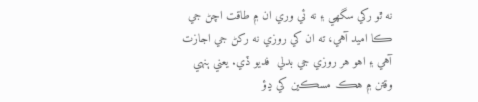نه ٿو رکي سگھي ۽ نه ئي وري ان ۾ طاقت اچڻ جي ڪا اميد آهي، ته ان کي روزي نه رکڻ جي اجازت آهي ۽ اهو هر روزي جي بدلي  فديو ڏي. يعني ٻنهي وقتن ۾ هڪ مسڪين کي ڍؤ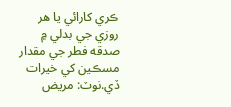ڪري کارائي يا هر روزي جي بدلي ۾ صدقه فطر جي مقدار مسڪين کي خيرات ڏي.نوٽ: مريض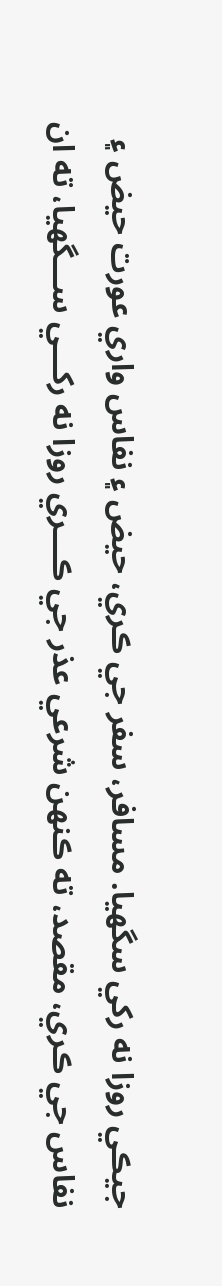جيڪي روزا نه رکي سگهيا. مسافر، سفر جي ڪري، حيض ۽ نفاس واري عورت حيض ۽ نفاس جي ڪري، مقصد، ته ڪنهن شرعي عذر جي ڪـــري روزا نه رکـــي ســـگھيا، ته ان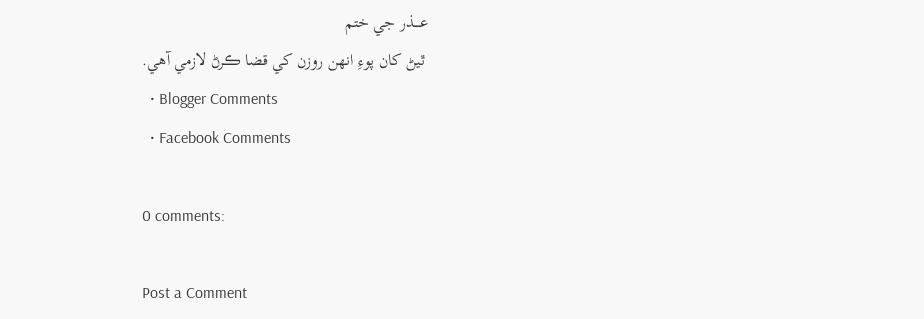عــــذر جي ختم
 ٿيڻ کان پوءِ انهن روزن کي قضا ڪرڻ لازمي آهي.
  • Blogger Comments
  • Facebook Comments

0 comments:

Post a Comment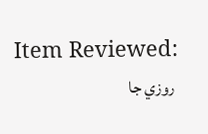Item Reviewed:
 روزي جا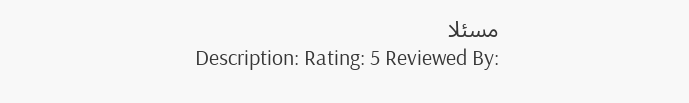مسئلا
Description: Rating: 5 Reviewed By: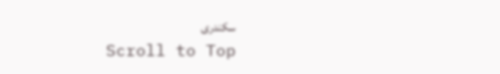سکندری
Scroll to Top